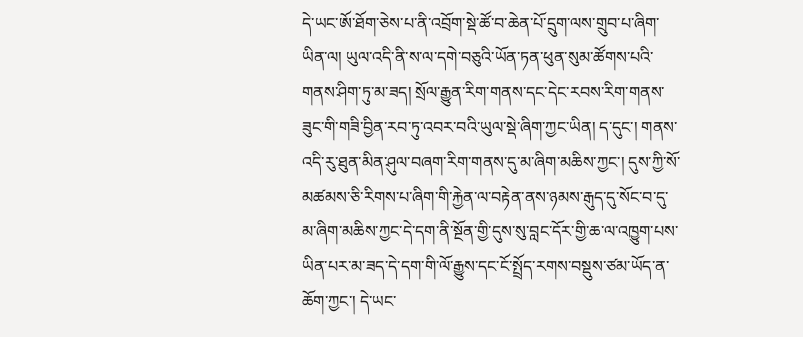དེ་ཡང་ཨོ་ཐོག་ཅེས་པ་ནི་འབྲོག་སྡེ་ཚོ་བ་ཆེན་པོ་དྲུག་ལས་གྲུབ་པ་ཞིག་ཡིན་ལ། ཡུལ་འདི་ནི་ས་ལ་དགེ་བཅུའི་ཡོན་ཏན་ཕུན་སུམ་ཚོགས་པའི་གནས་ཤིག་ཏུ་མ་ཟད། སྲོལ་རྒྱུན་རིག་གནས་དང་དེང་རབས་རིག་གནས་ཟུང་གི་གཟི་བྱིན་རབ་ཏུ་འབར་བའི་ཡུལ་སྡེ་ཞིག་ཀྱང་ཡིན། ད་དུང་། གནས་འདི་རུ་ཐུན་མིན་ཤུལ་བཞག་རིག་གནས་དུ་མ་ཞིག་མཆིས་ཀྱང་། དུས་ཀྱི་སོ་མཚམས་ཅི་རིགས་པ་ཞིག་གི་རྐྱེན་ལ་བརྟེན་ནས་ཉམས་རྒུད་དུ་སོང་བ་དུ་མ་ཞིག་མཆིས་ཀྱང་དེ་དག་ནི་སྔོན་གྱི་དུས་སུ་བླང་དོར་གྱི་ཆ་ལ་འཁྱུག་པས་ཡིན་པར་མ་ཟད་དེ་དག་གི་ལོ་རྒྱུས་དང་ངོ་སྤྲོད་རགས་བསྡུས་ཙམ་ཡོད་ན་ཆོག་ཀྱང་། དེ་ཡང་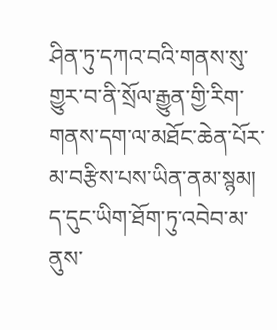ཤིན་ཏུ་དཀའ་བའི་གནས་སུ་གྱུར་བ་ནི་སྲོལ་རྒྱུན་གྱི་རིག་གནས་དག་ལ་མཐོང་ཆེན་པོར་མ་བརྩིས་པས་ཡིན་ནམ་སྙམ། ད་དུང་ཡིག་ཐོག་ཏུ་འབེབ་མ་ནུས་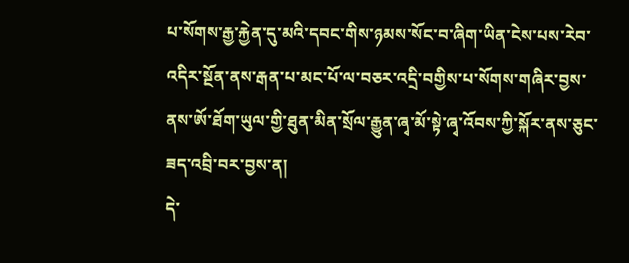པ་སོགས་རྒྱ་རྐྱེན་དུ་མའི་དབང་གིས་ཉམས་སོང་བ་ཞིག་ཡིན་ངེས་པས་རེབ་འདིར་སྔོན་ནས་རྒན་པ་མང་པོ་ལ་བཅར་འདྲི་བགྱིས་པ་སོགས་གཞིར་བྱས་ནས་ཨོ་ཐོག་ཡུལ་གྱི་ཐུན་མིན་སྲོལ་རྒྱུན་ཞྭ་མོ་སྟེ་ཞྭ་འོབས་ཀྱི་སྐོར་ནས་ཅུང་ཟད་འབྲི་བར་བྱས་ན།
དེ་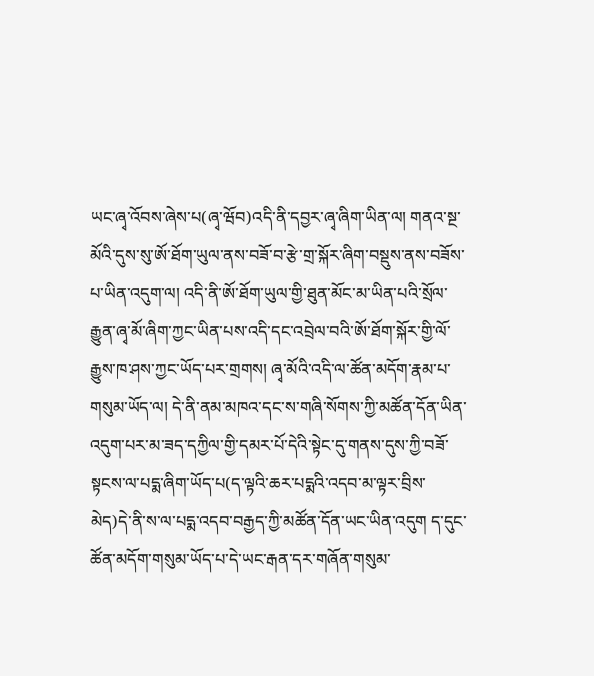ཡང་ཞྭ་འོབས་ཞེས་པ(ཞྭ་ཝོབ)འདི་ནི་དབྱར་ཞྭ་ཞིག་ཡིན་ལ། གནའ་སྔ་མོའི་དུས་སུ་ཨོ་ཐོག་ཡུལ་ནས་བཟོ་བ་རྩེ་གྲ་སྐོར་ཞིག་བསྡུས་ནས་བཟོས་པ་ཡིན་འདུག་ལ། འདི་ནི་ཨོ་ཐོག་ཡུལ་གྱི་ཐུན་མོང་མ་ཡིན་པའི་སྲོལ་རྒྱུན་ཞྭ་མོ་ཞིག་ཀྱང་ཡིན་པས་འདི་དང་འབྲེལ་བའི་ཨོ་ཐོག་སྐོར་གྱི་ལོ་རྒྱུས་ཁ་ཤས་ཀྱང་ཡོད་པར་གྲགས། ཞྭ་མོའི་འདི་ལ་ཚོན་མདོག་རྣམ་པ་གསུམ་ཡོད་ལ། དེ་ནི་ནམ་མཁའ་དང་ས་གཞི་སོགས་ཀྱི་མཚོན་དོན་ཡིན་འདུག་པར་མ་ཟད་དཀྱིལ་གྱི་དམར་པོ་དེའི་སྟེང་དུ་གནས་དུས་ཀྱི་བཟོ་སྟངས་ལ་པདྨ་ཞིག་ཡོད་པ(ད་ལྟའི་ཆར་པདྨའི་འདབ་མ་ལྟར་བྲིས་མེད)དེ་ནི་ས་ལ་པདྨ་འདབ་བརྒྱད་ཀྱི་མཚོན་དོན་ཡང་ཡིན་འདུག ད་དུང་ཚོན་མདོག་གསུམ་ཡོད་པ་དེ་ཡང་རྒན་དར་གཞོན་གསུམ་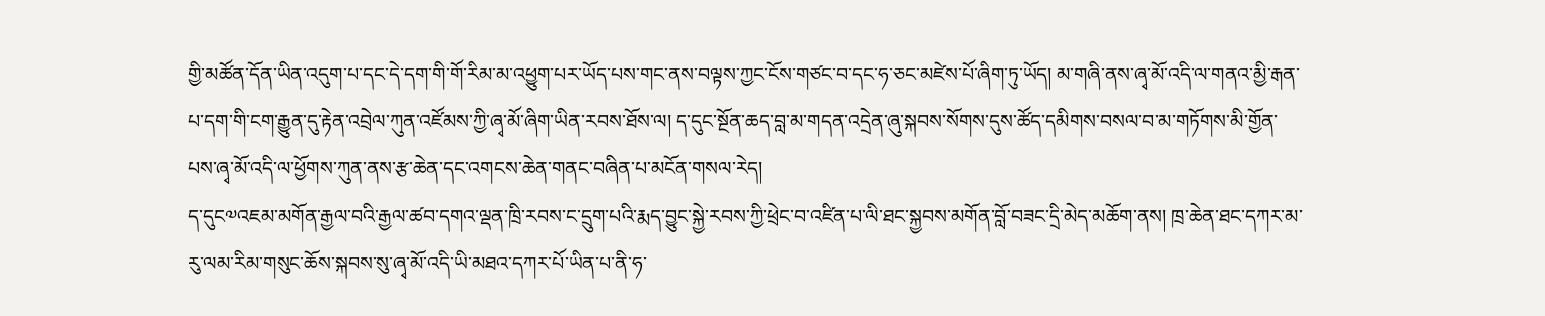གྱི་མཚོན་དོན་ཡིན་འདུག་པ་དང་དེ་དག་གི་གོ་རིམ་མ་འཕྱུག་པར་ཡོད་པས་གང་ནས་བལྟས་ཀྱང་ངོས་གཙང་བ་དང་ཧ་ཅང་མཛེས་པོ་ཞིག་ཏུ་ཡོད། མ་གཞི་ནས་ཞྭ་མོ་འདི་ལ་གནའ་མྱི་རྒན་པ་དག་གི་ངག་རྒྱུན་དུ་རྟེན་འབྲེལ་ཀུན་འཛོམས་ཀྱི་ཞྭ་མོ་ཞིག་ཡིན་རབས་ཐོས་ལ། ད་དུང་སྔོན་ཆད་བླ་མ་གདན་འདྲེན་ཞུ་སྐབས་སོགས་དུས་ཚོད་དམིགས་བསལ་བ་མ་གཏོགས་མི་གྱོན་པས་ཞྭ་མོ་འདི་ལ་ཕྱོགས་ཀུན་ནས་རྩ་ཆེན་དང་འགངས་ཆེན་གནང་བཞིན་པ་མངོན་གསལ་རེད།
ད་དུང༧འཇམ་མགོན་རྒྱལ་བའི་རྒྱལ་ཚབ་དགའ་ལྡན་ཁྲི་རབས་ང་དྲུག་པའི་རྨད་བྱུང་སྐྱེ་རབས་ཀྱི་ཕྲེང་བ་འཛིན་པ་ལི་ཐང་སྐྱབས་མགོན་བློ་བཟང་དྲི་མེད་མཆོག་ནས། ཁྲ་ཆེན་ཐང་དཀར་མ་རུ་ལམ་རིམ་གསུང་ཆོས་སྐབས་སུ་ཞྭ་མོ་འདི་ཡི་མཐའ་དཀར་པོ་ཡིན་པ་ནི་ཧ་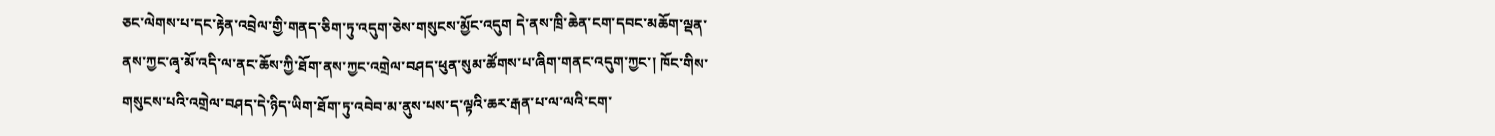ཅང་ལེགས་པ་དང་རྟེན་འབྲེལ་གྱི་གནད་ཅིག་ཏུ་འདུག་ཅེས་གསུངས་མྱོང་འདུག དེ་ནས་ཁྲི་ཆེན་ངག་དབང་མཆོག་ལྡན་ནས་ཀྱང་ཞྭ་མོ་འདི་ལ་ནང་ཆོས་ཀྱི་ཐོག་ནས་ཀྱང་འགྲེལ་བཤད་ཕུན་སུམ་ཚོགས་པ་ཞིག་གནང་འདུག་ཀྱང་། ཁོང་གིས་གསུངས་པའི་འགྲེལ་བཤད་དེ་ཉིད་ཡིག་ཐོག་ཏུ་འབེབ་མ་ནུས་པས་ད་ལྟའི་ཆར་རྒན་པ་ལ་ལའི་ངག་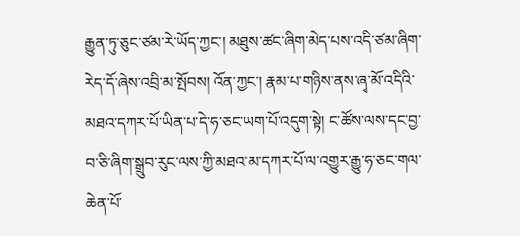རྒྱུན་ཏུ་ཅུང་ཙམ་རེ་ཡོད་ཀྱང་། མཐུས་ཚང་ཞིག་མེད་པས་འདི་ཙམ་ཞིག་རེད་དོ་ཞེས་འབྲི་མ་སྤོབས། འོན་ཀྱང་། རྣམ་པ་གཉིས་ནས་ཞྭ་མོ་འདིའི་མཐའ་དཀར་པོ་ཡིན་པ་དེ་ཧ་ཅང་ཡག་པོ་འདུག་སྟེ། ང་ཚོས་ལས་དང་བྱ་བ་ཅི་ཞིག་སྒྲུབ་རུང་ལས་ཀྱི་མཐའ་མ་དཀར་པོ་ལ་འགྱུར་རྒྱུ་ཧ་ཅང་གལ་ཆེན་པོ་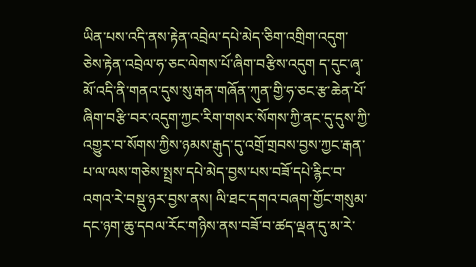ཡིན་པས་འདི་ནས་རྟེན་འབྲེལ་དཔེ་མེད་ཅིག་འགྲིག་འདུག་ཅེས་རྟེན་འབྲེལ་ཧ་ཅང་ལེགས་པོ་ཞིག་བརྩིས་འདུག ད་དུང་ཞྭ་མོ་འདི་ནི་གནའ་དུས་སུ་རྒན་གཞོན་ཀུན་གྱི་ཧ་ཅང་རྩ་ཆེན་པོ་ཞིག་བརྩི་བར་འདུག་ཀྱང་རིག་གསར་སོགས་ཀྱི་ནང་དུ་དུས་ཀྱི་འགྱུར་བ་སོགས་ཀྱིས་ཉམས་རྒུད་དུ་འགྲོ་གྲབས་བྱས་ཀྱང་རྒན་པ་ལ་ལས་གཅེས་སྤྲས་དཔེ་མེད་བྱས་པས་བཟོ་དཔེ་རྙིང་བ་འགའ་རེ་བསྡུ་ཉར་བྱས་ནས། ལི་ཐང་དགའ་བཞག་གྱོང་གསུམ་དང་ཉག་ཆུ་དབལ་རོང་གཉིས་ནས་བཟོ་བ་ཚད་ལྡན་དུ་མ་རེ་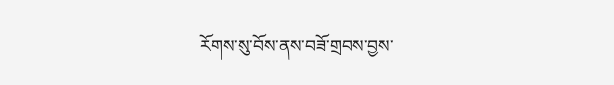རོགས་སུ་བོས་ནས་བཟོ་གྲབས་བྱས་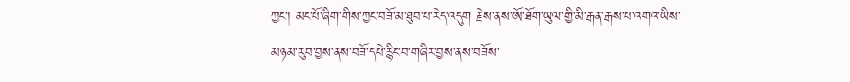ཀྱང་། མང་པོ་ཞིག་གིས་ཀྱང་བཟོ་མ་ཐུབ་པ་རེད་འདུག རྗེས་ནས་ཨོ་ཐོག་ཡུལ་གྱི་མི་རྒན་རྒས་པ་འགའ་ཡིས་མཉམ་རུབ་བྱས་ནས་བཟོ་དཔེ་རྙིང་བ་གཞིར་བྱས་ནས་བཟོས་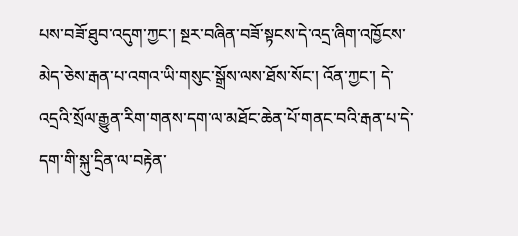པས་བཟོ་ཐུབ་འདུག་ཀྱང་། སྔར་བཞིན་བཟོ་སྟངས་དེ་འདྲ་ཞིག་འཁྱོངས་མེད་ཅེས་རྒན་པ་འགའ་ཡི་གསུང་སྒྲོས་ལས་ཐོས་སོང་། འོན་ཀྱང་། དེ་འདྲའི་སྲོལ་རྒྱུན་རིག་གནས་དག་ལ་མཐོང་ཆེན་པོ་གནང་བའི་རྒན་པ་དེ་དག་གི་སྐུ་དྲིན་ལ་བརྟེན་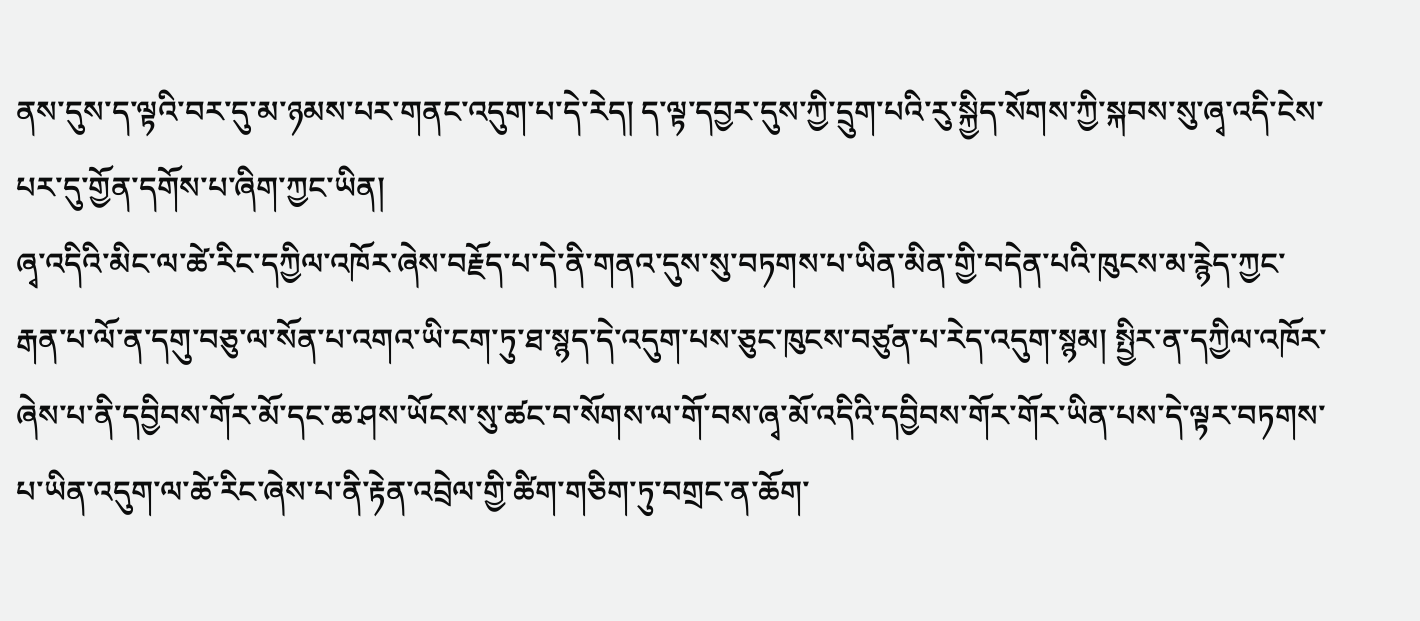ནས་དུས་ད་ལྟའི་བར་དུ་མ་ཉམས་པར་གནང་འདུག་པ་དེ་རེད། ད་ལྟ་དབྱར་དུས་ཀྱི་དྲུག་པའི་རུ་སྐྱིད་སོགས་ཀྱི་སྐབས་སུ་ཞྭ་འདི་ངེས་པར་དུ་གྱོན་དགོས་པ་ཞིག་ཀྱང་ཡིན།
ཞྭ་འདིའི་མིང་ལ་ཚེ་རིང་དཀྱིལ་འཁོར་ཞེས་བརྗོད་པ་དེ་ནི་གནའ་དུས་སུ་བཏགས་པ་ཡིན་མིན་གྱི་བདེན་པའི་ཁུངས་མ་རྙེད་ཀྱང་རྒན་པ་ལོ་ན་དགུ་བཅུ་ལ་སོན་པ་འགའ་ཡི་ངག་ཏུ་ཐ་སྙད་དེ་འདུག་པས་ཅུང་ཁུངས་བཙུན་པ་རེད་འདུག་སྙམ། སྤྱིར་ན་དཀྱིལ་འཁོར་ཞེས་པ་ནི་དབྱིབས་གོར་མོ་དང་ཆ་ཤས་ཡོངས་སུ་ཚང་བ་སོགས་ལ་གོ་བས་ཞྭ་མོ་འདིའི་དབྱིབས་གོར་གོར་ཡིན་པས་དེ་ལྟར་བཏགས་པ་ཡིན་འདུག་ལ་ཚེ་རིང་ཞེས་པ་ནི་རྟེན་འབྲེལ་གྱི་ཚིག་གཅིག་ཏུ་བགྲང་ན་ཆོག་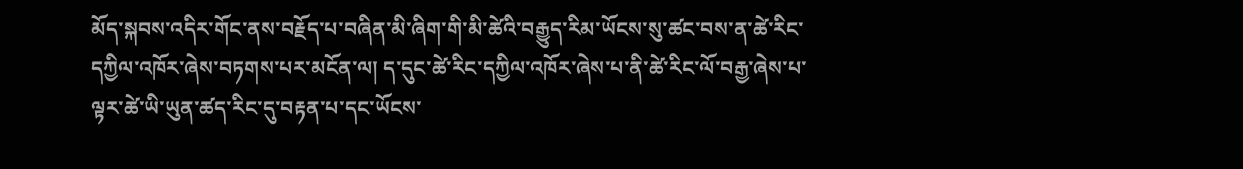མོད་སྐབས་འདིར་གོང་ནས་བརྗོད་པ་བཞིན་མི་ཞིག་གི་མི་ཚེའི་བརྒྱུད་རིམ་ཡོངས་སུ་ཚང་བས་ན་ཚེ་རིང་དཀྱིལ་འཁོར་ཞེས་བཏགས་པར་མངོན་ལ། ད་དུང་ཚེ་རིང་དཀྱིལ་འཁོར་ཞེས་པ་ནི་ཚེ་རིང་ལོ་བརྒྱ་ཞེས་པ་ལྟར་ཚེ་ཡི་ཡུན་ཚད་རིང་དུ་བརྟན་པ་དང་ཡོངས་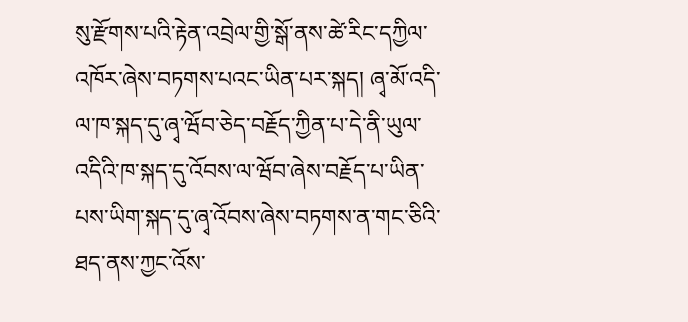སུ་རྫོགས་པའི་རྟེན་འབྲེལ་གྱི་སྒོ་ནས་ཚེ་རིང་དཀྱིལ་འཁོར་ཞེས་བཏགས་པའང་ཡིན་པར་སྐད། ཞྭ་མོ་འདི་ལ་ཁ་སྐད་དུ་ཞྭ་ཝོབ་ཅེད་བརྗོད་ཀྱིན་པ་དེ་ནི་ཡུལ་འདིའི་ཁ་སྐད་དུ་འོབས་ལ་ཝོབ་ཞེས་བརྗོད་པ་ཡིན་པས་ཡིག་སྐད་དུ་ཞྭ་འོབས་ཞེས་བཏགས་ན་གང་ཅིའི་ཐད་ནས་ཀྱང་འོས་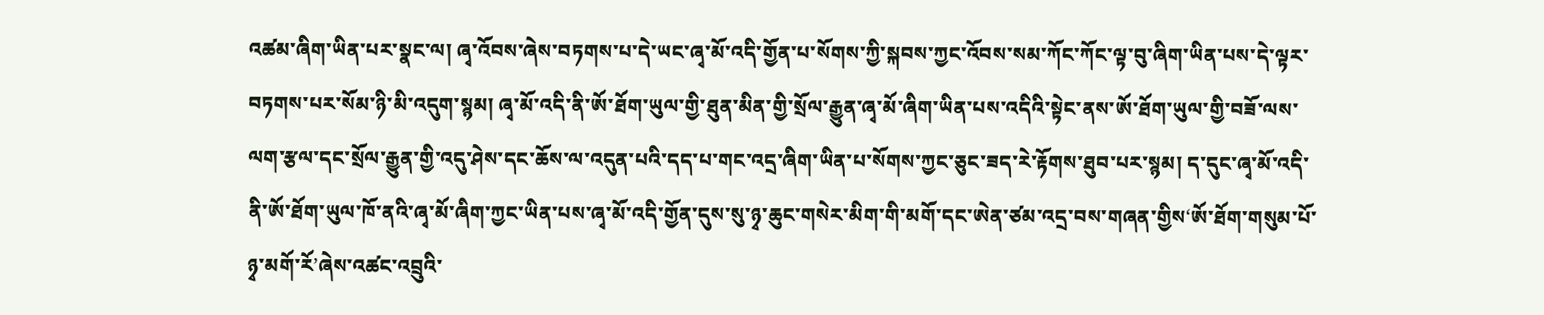འཚམ་ཞིག་ཡིན་པར་སྣང་ལ། ཞྭ་འོབས་ཞེས་བཏགས་པ་དེ་ཡང་ཞྭ་མོ་འདི་གྱོན་པ་སོགས་ཀྱི་སྐབས་ཀྱང་འོབས་སམ་ཀོང་ཀོང་ལྟ་བུ་ཞིག་ཡིན་པས་དེ་ལྟར་བཏགས་པར་སོམ་ཉི་མི་འདུག་སྙམ། ཞྭ་མོ་འདི་ནི་ཨོ་ཐོག་ཡུལ་གྱི་ཐུན་མིན་གྱི་སྲོལ་རྒྱུན་ཞྭ་མོ་ཞིག་ཡིན་པས་འདིའི་སྟེང་ནས་ཨོ་ཐོག་ཡུལ་གྱི་བཟོ་ལས་ལག་རྩལ་དང་སྲོལ་རྒྱུན་གྱི་འདུ་ཤེས་དང་ཆོས་ལ་འདུན་པའི་དད་པ་གང་འདྲ་ཞིག་ཡིན་པ་སོགས་ཀྱང་ཅུང་ཟད་རེ་རྟོགས་ཐུབ་པར་སྙམ། ད་དུང་ཞྭ་མོ་འདི་ནི་ཨོ་ཐོག་ཡུལ་ཁོ་ནའི་ཞྭ་མོ་ཞིག་ཀྱང་ཡིན་པས་ཞྭ་མོ་འདི་གྱོན་དུས་སུ་ཉྭ་ཆུང་གསེར་མིག་གི་མགོ་དང་ཨེན་ཙམ་འདྲ་བས་གཞན་གྱིས‘ཨོ་ཐོག་གསུམ་པོ་ཉྭ་མགོ་རོ’ཞེས་འཚང་འབྲུའི་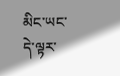མིང་ཡང་དེ་ལྟར་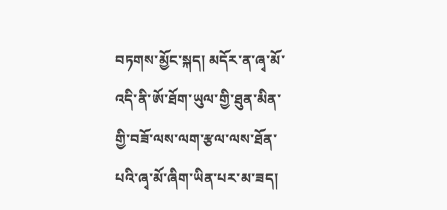བཏགས་མྱོང་སྐད། མདོར་ན་ཞྭ་མོ་འདི་ནི་ཨོ་ཐོག་ཡུལ་གྱི་ཐུན་མིན་གྱི་བཟོ་ལས་ལག་རྩལ་ལས་ཐོན་པའི་ཞྭ་མོ་ཞིག་ཡིན་པར་མ་ཟད།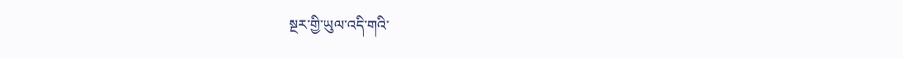སྔར་གྱི་ཡུལ་འདི་གའི་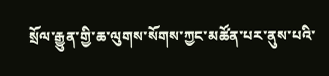སྲོལ་རྒྱུན་གྱི་ཆ་ལུགས་སོགས་ཀྱང་མཚོན་པར་ནུས་པའི་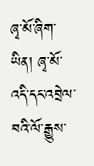ཞྭ་མོ་ཞིག་ཡིན། ཞྭ་མོ་འདི་དང་འབྲེལ་བའི་ལོ་རྒྱུས་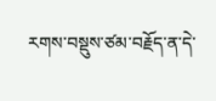རགས་བསྡུས་ཙམ་བརྗོད་ན་དེ་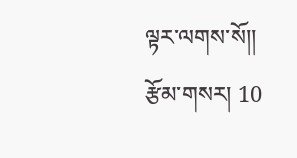ལྟར་ལགས་སོ།།
རྩོམ་གསར། 10